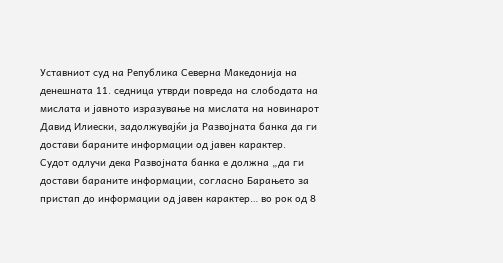Уставниот суд на Република Северна Македонија на денешната 11. седница утврди повреда на слободата на мислата и јавното изразување на мислата на новинарот Давид Илиески, задолжувајќи ја Развојната банка да ги достави бараните информации од јавен карактер.
Судот одлучи дека Развојната банка е должна „да ги достави бараните информации, согласно Барањето за пристап до информации од јавен карактер… во рок од 8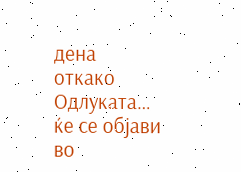дена откако Одлуката… ќе се објави во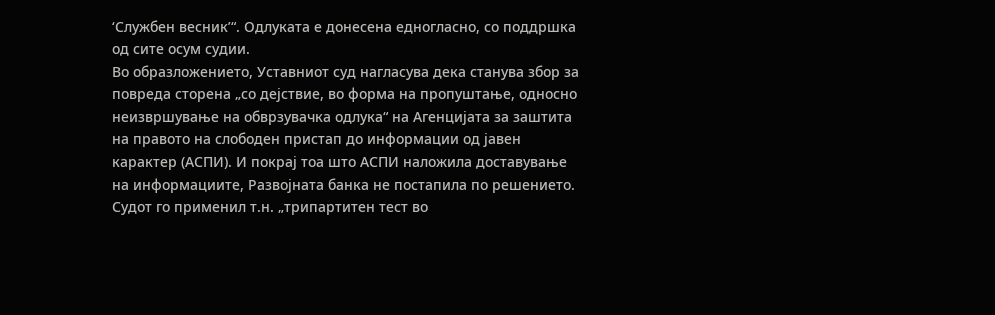‘Службен весник’“. Одлуката е донесена едногласно, со поддршка од сите осум судии.
Во образложението, Уставниот суд нагласува дека станува збор за повреда сторена „со дејствие, во форма на пропуштање, односно неизвршување на обврзувачка одлука“ на Агенцијата за заштита на правото на слободен пристап до информации од јавен карактер (АСПИ). И покрај тоа што АСПИ наложила доставување на информациите, Развојната банка не постапила по решението.
Судот го применил т.н. „трипартитен тест во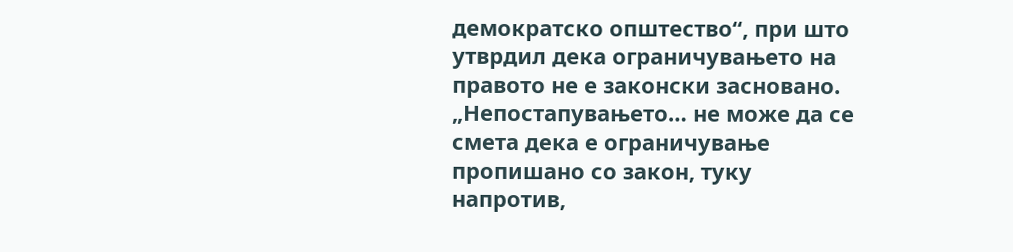демократско општество“, при што утврдил дека ограничувањето на правото не е законски засновано.
„Непостапувањето… не може да се смета дека е ограничување пропишано со закон, туку напротив,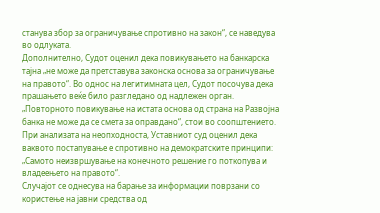станува збор за ограничување спротивно на закон“, се наведува во одлуката.
Дополнително, Судот оценил дека повикувањето на банкарска тајна „не може да претставува законска основа за ограничување на правото“. Во однос на легитимната цел, Судот посочува дека прашањето веќе било разгледано од надлежен орган.
„Повторното повикување на истата основа од страна на Развојна банка не може да се смета за оправдано“, стои во соопштението.
При анализата на неопходноста, Уставниот суд оценил дека ваквото постапување е спротивно на демократските принципи: „Самото неизвршување на конечното решение го поткопува и владеењето на правото“.
Случајот се однесува на барање за информации поврзани со користење на јавни средства од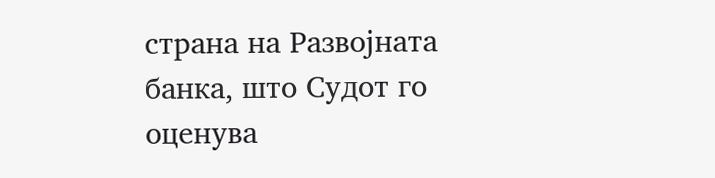страна на Развојната банка, што Судот го оценува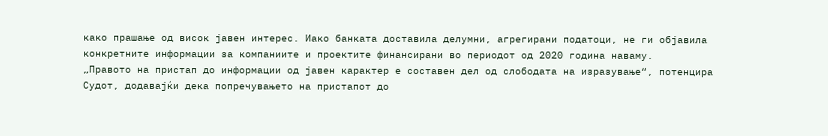како прашање од висок јавен интерес. Иако банката доставила делумни, агрегирани податоци, не ги објавила конкретните информации за компаниите и проектите финансирани во периодот од 2020 година наваму.
„Правото на пристап до информации од јавен карактер е составен дел од слободата на изразување“, потенцира Судот, додавајќи дека попречувањето на пристапот до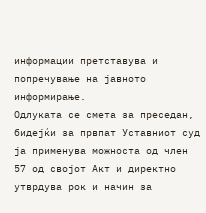информации претставува и попречување на јавното информирање.
Одлуката се смета за преседан, бидејќи за првпат Уставниот суд ја применува можноста од член 57 од својот Акт и директно утврдува рок и начин за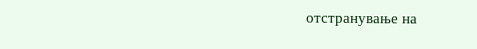отстранување на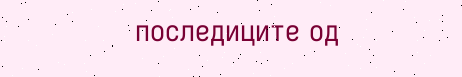последиците од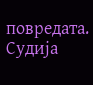повредата.
Судија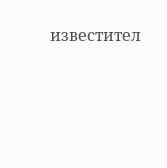известител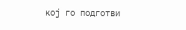кој го подготви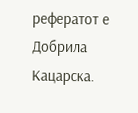рефератот е Добрила Кацарска.